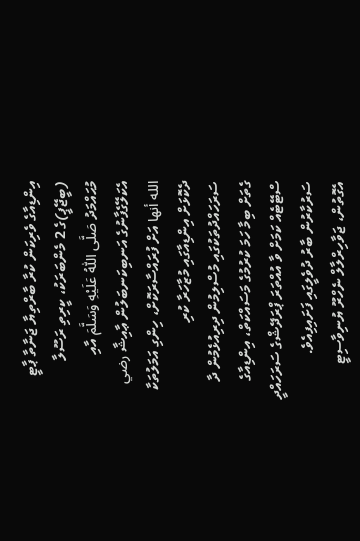އިންޑިއާގެ ވެރިކަން ކުރާ ބާރްތިޔާ ޖަނާތާ ޕާޓީ (ބީޖޭޕީ)ގެ 2 މެންބަރަކު، ކީރިތި ރަސޫލާ މުޙައްމަދު صَلَّى اللّٰهُ عَلَيْهِ وَسَلَّمَ އާއި އެކަލޭގެފާނުގެ އަނބިކަނބަލުން ޢާއިޝާ رضي الله أنها އަށް ފުރައްސާރަކޮށް، ހިންގި އަމަލުތަކާ ދެކޮޅަށް އިންޑިއާގައި މުޒާހަރާ ކުރި ސަރަހައްދުތަކުގައި މުސްލިމުން ދިރިއުޅެމުން ދާ ގެތަށް ބިމާ ހަމަ ކުރުމުގެ މަސައްކަތް، އިންޑިއާގެ ސްޓޭޓެއް ކަމަށް ވާ އުއްތަރަ ޕްރަދޭޝްގެ ސަރަހައްދީ ސަރުކާރުން ބާރު ދުވެލީގައި ފަށައިފިއެވެ.
އެގޮތުން، ޖަވާހިރްލާލް ނެހްރޫ ޔުނިވާސިޓީ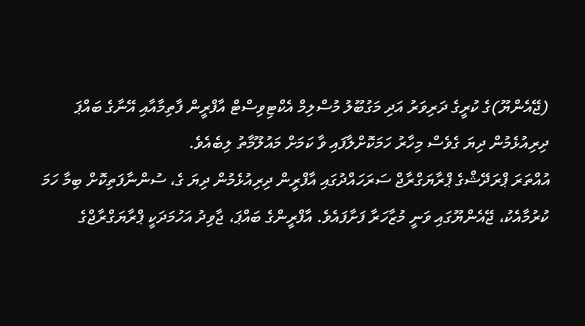(ޖޭއެންޔޫ)ގެ ކުރީގެ ދަރިވަރު އަދި މަގުބޫލު މުސްލިމް އެކްޓިވިސްޓް އާފްރީން ފާތިމާއާއި އޭނާގެ ބައްޕަ ދިރިއުޅެމުން ދިޔަ ގެވެސް މިހާރު ހަމަކޮށްލާފައި ވާ ކަމަށް މައުލޫމާތު ލިބެއެވެ.
އުއްތަރަ ޕްރަދޭޝްގެ ޕްރާޔަގްރާޖް ސަރަހައްދުގައި އާފްރީން ދިރިއުޅެމުން ދިޔަ ގެ، ސުންނާފަތިކޮށް ބިމާ ހަމަ ކުރުމާއެކު، ޖޭއެންޔޫގައި ވަނީ މުޒާހަރާ ފަށާފައެވެ. އާފްރީންގެ ބައްޕަ، ޖާވިދު އަހުމަދަކީ ޕްރާޔަގްރާޖްގެ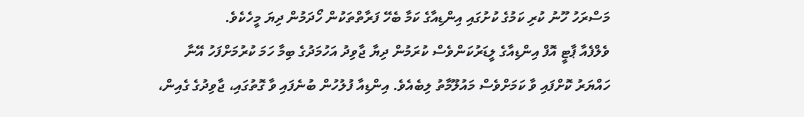މަސްރަހު ހޫނު ކުރި ކަމުގެ ކުށުގައި އިންޑިއާގެ ކަމާ ބެހޭ ފަރާތްތަކުން ހޯދަމުން ދިޔަ މީހެކެވެ.
ވެލްފެއާ ޕާޓީ އޮފް އިންޑިއާގެ ލީޑަރުކަންވެސް ކުރަމުން ދިޔާ ޖާވިދު އަހުމަދުގެ ބިމާ ހަމަ ކުރުމަށްފަހު އޭނާ ހައްޔަރު ކޮށްފައި ވާ ކަމަށްވެސް މައުލޫމާތު ލިބެއެވެ. އިންޑިއާ ފުލުހުން ބުނެފައި ވާ ގޮތުގައި، ޖާވިދުގެ ގެއިން،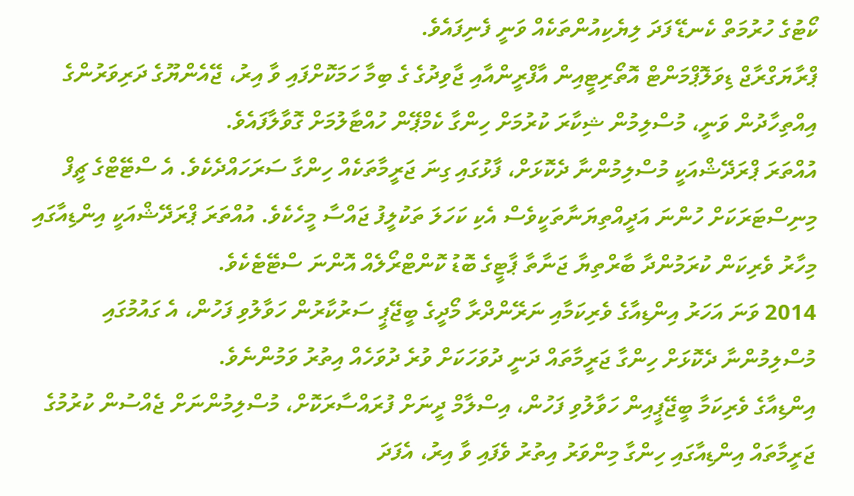ކޯޓުގެ ހުރުމަތް ކެނޑޭ ފަދަ ލިޔެކިއުންތަކެއް ވަނީ ފެނިފައެވެ.
ޕްރާޔަގްރާޖް ޑިވަލޮޕްމަންޓް އޮތޯރިޓީއިން އާފްރީންއާއި ޖާވިދުގެ ގެ ބިމާ ހަމަކޮށްފައި ވާ އިރު، ޖޭއެންޔޫގެ ދަރިވަރުންގެ އިއްތިހާދުން ވަނީ، މުސްލިމުން ޝިކާރަ ކުރުމަށް ހިންގާ ކެމްޕޭން ހުއްޓާލުމަށް ގޮވާލާފައެވެ.
އުއްތަރަ ޕްރަދޭޝްއަކީ މުސްލިމުންނާ ދެކޮޅަށް، ފާޅުގައި ގިނަ ޖަރީމާތަކެއް ހިންގާ ސަރަހައްދެކެވެ. އެ ސްޓޭޓްގެ ޗީފް މިނިސްޓަރަކަށް ހުންނަ އަދީއްތިޔަނާތަކީވެސް އެކި ކަހަލަ ތަކުލީފު ޖައްސާ މީހެކެވެ. އުއްތަރަ ޕްރަދޭޝްއަކީ އިންޑިއާގައި މިހާރު ވެރިކަން ކުރަމުންދާ ބާރްތިޔާ ޖަނާތާ ޕާޓީގެ ބޮޑު ކޮންޓްރޯލެއް އޮންނަ ސްޓޭޓެކެވެ.
2014 ވަނަ އަހަރު އިންޑިއާގެ ވެރިކަމާއި ނަރޭންދްރާ މޯދީގެ ބީޖޭޕީ ސަރުކާރުން ހަވާލުވި ފަހުން، އެ ގައުމުގައި މުސްލިމުންނާ ދެކޮޅަށް ހިންގާ ޖަރީމާތައް ދަނީ ދުވަހަކަށް ވުރެ ދުވަހެއް އިތުރު ވަމުންނެވެ.
އިންޑިއާގެ ވެރިކަމާ ބީޖޭޕީއިން ހަވާލުވި ފަހުން، އިސްލާމް ދީނަށް ފުރައްސާރަކޮށް، މުސްލިމުންނަށް ޖެއްސުން ކުރުމުގެ ޖަރީމާތައް އިންޑިއާގައި ހިންގާ މިންވަރު އިތުރު ވެފައި ވާ އިރު، އެފަދަ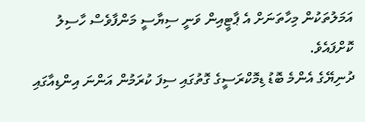އަމަލުތަކުން މިހާތަނަށް އެ ޕާޓީއިން ވަނީ ސިޔާސީ މަންފާވެސް ހާސިލު ކޮށްފައެވެ.
ދުނިޔޭގެ އެންމެ ބޮޑު ޑިމޮކްރަސީގެ ގޮތުގައި ސިފަ ކުރަމުން އަންނަ އިންޑިއާގައި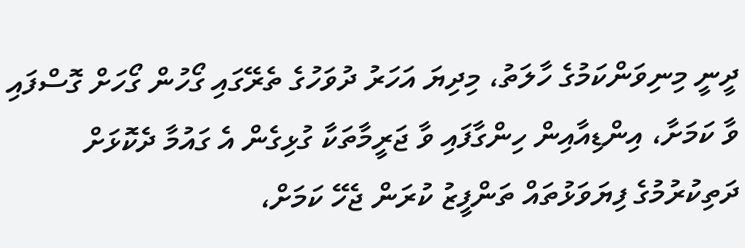ދީނީ މިނިވަންކަމުގެ ހާލަތު، މިދިޔަ އަހަރު ދުވަހުގެ ތެރޭގައި ގޯހުން ގޯހަށް ގޮސްފައި ވާ ކަމަށާ، އިންޑިއާއިން ހިންގާފައި ވާ ޖަރީމާތަކާ ގުޅިގެން އެ ގައުމާ ދެކޮޅަށް ދަތިކުރުމުގެ ފިޔަވަޅުތައް ތަންފީޒު ކުރަން ޖެހޭ ކަމަށް،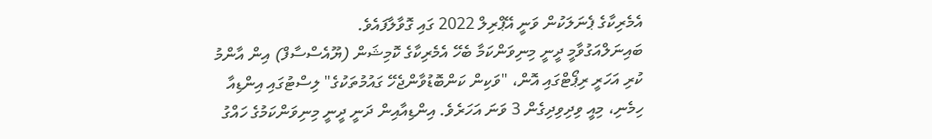އެމެރިކާގެ ޕެނަލަކުން ވަނީ އޭޕްރިލް 2022 ގައި ގޮވާލާފައެވެ.
ބައިނަލްއަގުވާމީ ދީނީ މިނިވަންކަމާ ބެހޭ އެމެރިކާގެ ކޮމިޝަން (ޔޫއެސްސާފް) އިން އާންމު ކުރި އަހަރީ ރިޕޯޓްގައި އޮން، "ވަކިން ކަންބޮޑުވާންޖެހޭ ގައުމުތަކުގެ" ލިސްޓުގައި އިންޑިއާ ހިމެނި، މިއީ ވިދިވިދިގެން 3 ވަނަ އަހަރެވެ. އިންޑިއާއިން ދަނީ ދީނީ މިނިވަންކަމުގެ ހައްގު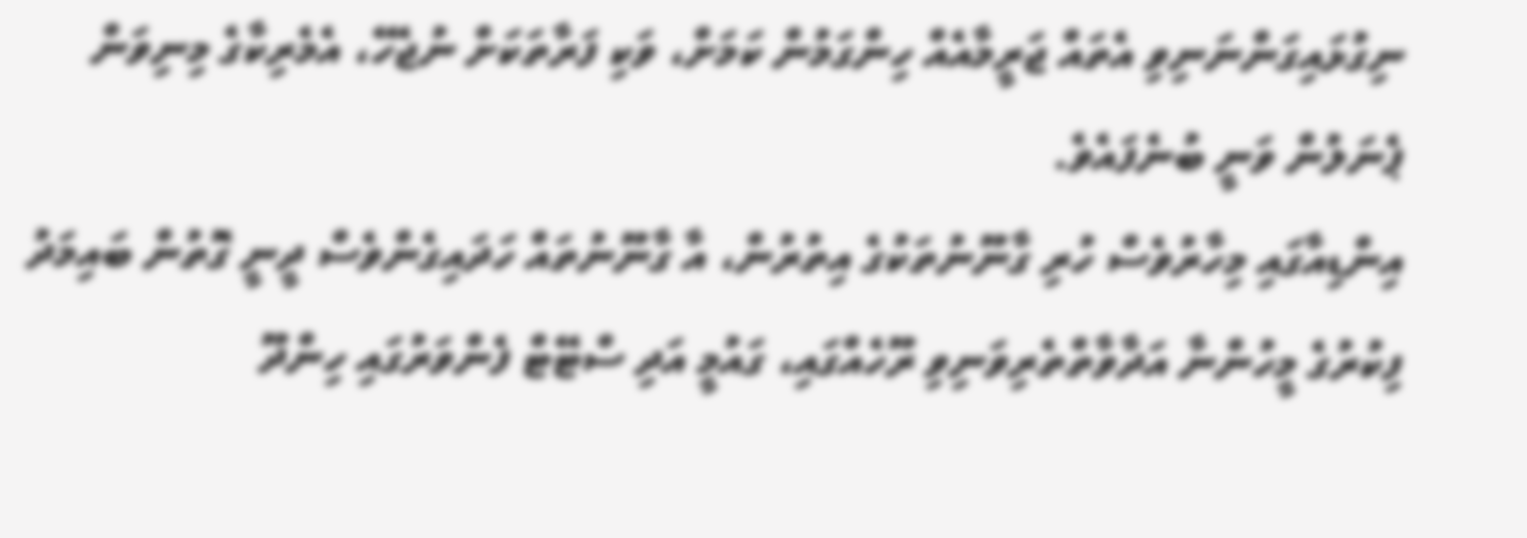ނިގުޅައިގަންނަނިވި އެތައް ޖަރީމާއެއް ހިންގަމުން ކަމަށް، ވަކި ފަރާތަކަށް ނުޖެހޭ، އެމެރިކާގެ މިނިވަން ޕެނަލުން ވަނީ ބުނެފައެވެ.
އިންޑިއާގައި މިހާރުވެސް ހުރި ގާނޫނުތަކުގެ އިތުރުން، އާ ގާނޫނުތައް ހަދައިގެންވެސް ދީނީ ގޮތުން ބައިމަދު ފިކުރުގެ މީހުންނާ އަދާވާތްތެރިވަނިވި ރޫހެއްގައި، ގައުމީ އަދި ސްޓޭޓް ފެންވަރުގައި ހިންދޫ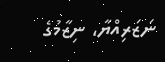ނަޒަރިއްޔާ، ނިޒާމުގެ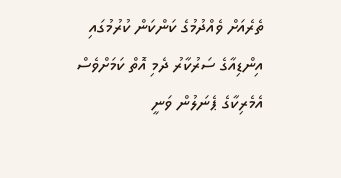ތެރެއަށް ވެއްދުމުގެ ކަންކަން ކުރުމުގައި އިންޑިއާގެ ސަރުކާރު ދެމި އޮތް ކަމަށްވެސް އެމެރިކާގެ ޕެނަލުން ވަނީ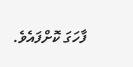ފާހަގަ ކޮށްފައެވެ.